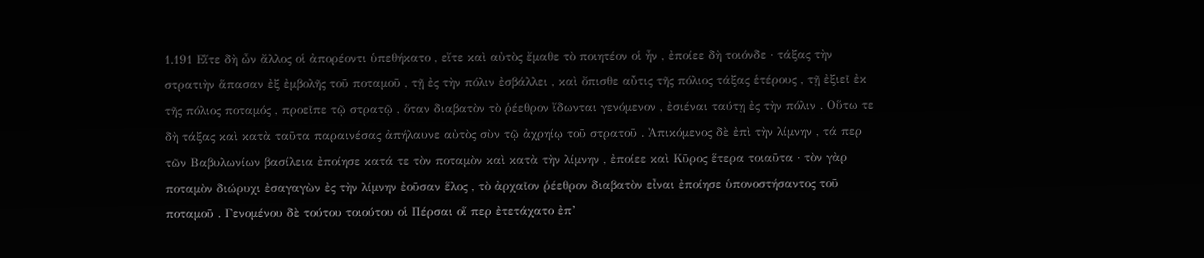1.191 Εἴτε δὴ ὦν ἄλλος οἱ ἀπορέοντι ὑπεθήκατο , εἴτε καὶ αὐτὸς ἔμαθε τὸ ποιητέον οἱ ἦν , ἐποίεε δὴ τοιόνδε · τάξας τὴν στρατιὴν ἅπασαν ἐξ ἐμβολῆς τοῦ ποταμοῦ , τῇ ἐς τὴν πόλιν ἐσβάλλει , καὶ ὄπισθε αὖτις τῆς πόλιος τάξας ἑτέρους , τῇ ἐξιεῖ ἐκ τῆς πόλιος ποταμός , προεῖπε τῷ στρατῷ , ὅταν διαβατὸν τὸ ῥέεθρον ἴδωνται γενόμενον , ἐσιέναι ταύτῃ ἐς τὴν πόλιν . Οὕτω τε δὴ τάξας καὶ κατὰ ταῦτα παραινέσας ἀπήλαυνε αὐτὸς σὺν τῷ ἀχρηίῳ τοῦ στρατοῦ . Ἀπικόμενος δὲ ἐπὶ τὴν λίμνην , τά περ τῶν Βαβυλωνίων βασίλεια ἐποίησε κατά τε τὸν ποταμὸν καὶ κατὰ τὴν λίμνην , ἐποίεε καὶ Κῦρος ἕτερα τοιαῦτα · τὸν γὰρ ποταμὸν διώρυχι ἐσαγαγὼν ἐς τὴν λίμνην ἐοῦσαν ἕλος , τὸ ἀρχαῖον ῥέεθρον διαβατὸν εἶναι ἐποίησε ὑπονοστήσαντος τοῦ ποταμοῦ . Γενομένου δὲ τούτου τοιούτου οἱ Πέρσαι οἵ περ ἐτετάχατο ἐπ’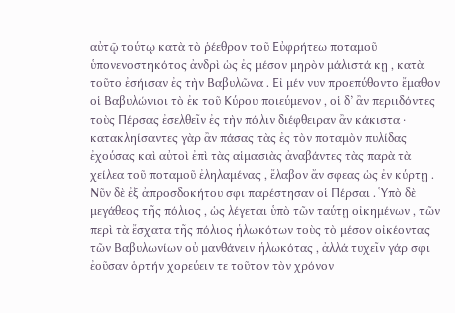αὐτῷ τούτῳ κατὰ τὸ ῥέεθρον τοῦ Εὐφρήτεω ποταμοῦ ὑπονενοστηκότος ἀνδρὶ ὡς ἐς μέσον μηρὸν μάλιστά κῃ , κατὰ τοῦτο ἐσήισαν ἐς τὴν Βαβυλῶνα . Εἰ μέν νυν προεπύθοντο ἔμαθον οἱ Βαβυλώνιοι τὸ ἐκ τοῦ Κύρου ποιεύμενον , οἱ δ’ ἂν περιιδόντες τοὺς Πέρσας ἐσελθεῖν ἐς τὴν πόλιν διέφθειραν ἂν κάκιστα · κατακληίσαντες γὰρ ἂν πάσας τὰς ἐς τὸν ποταμὸν πυλίδας ἐχούσας καὶ αὐτοὶ ἐπὶ τὰς αἱμασιὰς ἀναβάντες τὰς παρὰ τὰ χείλεα τοῦ ποταμοῦ ἐληλαμένας , ἔλαβον ἄν σφεας ὡς ἐν κύρτῃ . Νῦν δὲ ἐξ ἀπροσδοκήτου σφι παρέστησαν οἱ Πέρσαι . Ὑπὸ δὲ μεγάθεος τῆς πόλιος , ὡς λέγεται ὑπὸ τῶν ταύτῃ οἰκημένων , τῶν περὶ τὰ ἔσχατα τῆς πόλιος ἡλωκότων τοὺς τὸ μέσον οἰκέοντας τῶν Βαβυλωνίων οὐ μανθάνειν ἡλωκότας , ἀλλά τυχεῖν γάρ σφι ἐοῦσαν ὁρτήν χορεύειν τε τοῦτον τὸν χρόνον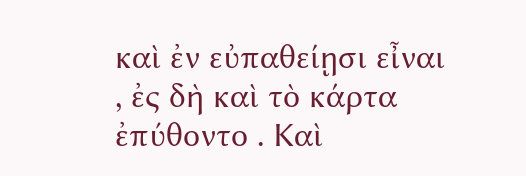καὶ ἐν εὐπαθείῃσι εἶναι , ἐς δὴ καὶ τὸ κάρτα ἐπύθοντο . Καὶ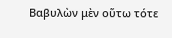Βαβυλὼν μὲν οὕτω τότε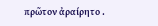πρῶτον ἀραίρητο .